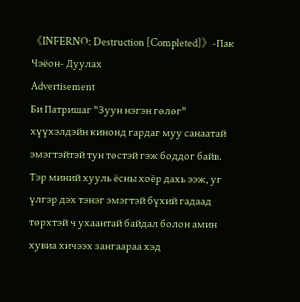《INFERNO: Destruction [Completed]》-Пак Чэёон- Дуулах
Advertisement
Би Патришаг "Зуун нэгэн гөлөг" хүүхэлдэйн кинонд гардаг муу санаатай эмэгтэйтэй тун төстэй гэж боддог байв. Тэр миний хууль ёсны хоёр дахь ээж, уг үлгэр дэх тэнэг эмэгтэй бүхий гадаад төрхтэй ч ухаантай байдал болон амин хувиа хичээх зангаараа хэд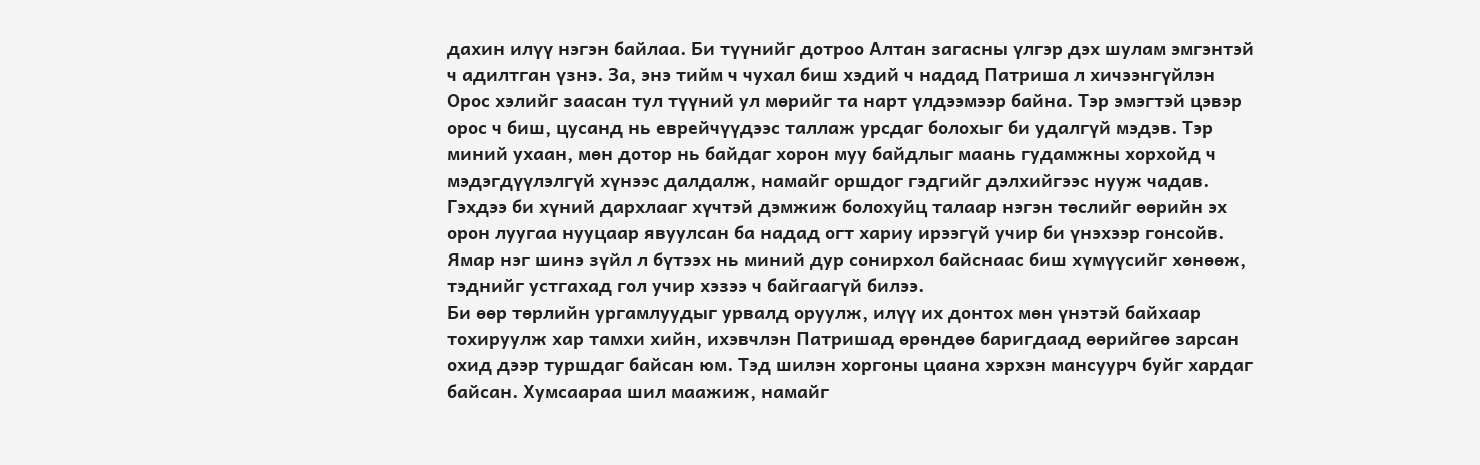дахин илүү нэгэн байлаа. Би түүнийг дотроо Алтан загасны үлгэр дэх шулам эмгэнтэй ч адилтган үзнэ. За, энэ тийм ч чухал биш хэдий ч надад Патриша л хичээнгүйлэн Орос хэлийг заасан тул түүний ул мөрийг та нарт үлдээмээр байна. Тэр эмэгтэй цэвэр орос ч биш, цусанд нь еврейчүүдээс таллаж урсдаг болохыг би удалгүй мэдэв. Тэр миний ухаан, мөн дотор нь байдаг хорон муу байдлыг маань гудамжны хорхойд ч мэдэгдүүлэлгүй хүнээс далдалж, намайг оршдог гэдгийг дэлхийгээс нууж чадав. Гэхдээ би хүний дархлааг хүчтэй дэмжиж болохуйц талаар нэгэн төслийг өөрийн эх орон луугаа нууцаар явуулсан ба надад огт хариу ирээгүй учир би үнэхээр гонсойв. Ямар нэг шинэ зүйл л бүтээх нь миний дур сонирхол байснаас биш хүмүүсийг хөнөөж, тэднийг устгахад гол учир хэзээ ч байгаагүй билээ.
Би өөр төрлийн ургамлуудыг урвалд оруулж, илүү их донтох мөн үнэтэй байхаар тохируулж хар тамхи хийн, ихэвчлэн Патришад өрөндөө баригдаад өөрийгөө зарсан охид дээр туршдаг байсан юм. Тэд шилэн хоргоны цаана хэрхэн мансуурч буйг хардаг байсан. Хумсаараа шил маажиж, намайг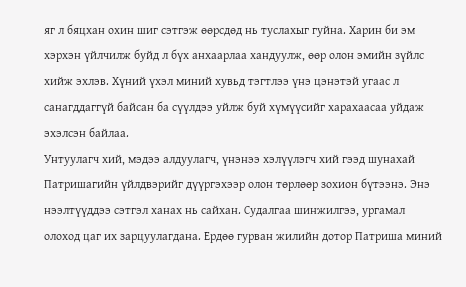яг л бяцхан охин шиг сэтгэж өөрсдөд нь туслахыг гуйна. Харин би эм хэрхэн үйлчилж буйд л бүх анхаарлаа хандуулж, өөр олон эмийн зүйлс хийж эхлэв. Хүний үхэл миний хувьд тэгтлээ үнэ цэнэтэй угаас л санагддаггүй байсан ба сүүлдээ уйлж буй хүмүүсийг харахаасаа уйдаж эхэлсэн байлаа.
Унтуулагч хий, мэдээ алдуулагч, үнэнээ хэлүүлэгч хий гээд шунахай Патришагийн үйлдвэрийг дүүргэхээр олон төрлөөр зохион бүтээнэ. Энэ нээлтүүддээ сэтгэл ханах нь сайхан. Судалгаа шинжилгээ, ургамал олоход цаг их зарцуулагдана. Ердөө гурван жилийн дотор Патриша миний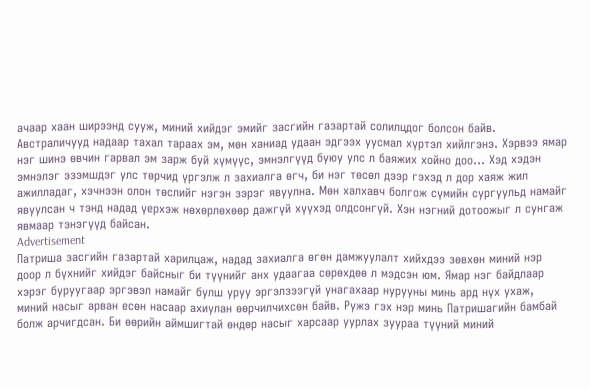ачаар хаан ширээнд сууж, миний хийдэг эмийг засгийн газартай солилцдог болсон байв. Австраличууд надаар тахал тараах эм, мөн ханиад удаан эдгээх уусмал хүртэл хийлгэнэ. Хэрвээ ямар нэг шинэ өвчин гарвал эм зарж буй хүмүүс, эмнэлгүүд буюу улс л баяжих хойно доо... Хэд хэдэн эмнэлэг эзэмшдэг улс төрчид үргэлж л захиалга өгч, би нэг төсөл дээр гэхэд л дор хаяж жил ажилладаг, хэчнээн олон төслийг нэгэн зэрэг явуулна. Мөн халхавч болгож сүмийн сургуульд намайг явуулсан ч тэнд надад үерхэж нөхөрлөхөөр дажгүй хүүхэд олдсонгүй. Хэн нэгний дотоожыг л сунгаж явмаар тэнэгүүд байсан.
Advertisement
Патриша засгийн газартай харилцаж, надад захиалга өгөн дамжуулалт хийхдээ зөвхөн миний нэр доор л бүхнийг хийдэг байсныг би түүнийг анх удаагаа сөрөхдөө л мэдсэн юм. Ямар нэг байдлаар хэрэг буруугаар эргэвэл намайг булш уруу эргэлзээгүй унагахаар нурууны минь ард нүх ухаж, миний насыг арван есөн насаар ахиулан өөрчилчихсөн байв. Ружэ гэх нэр минь Патришагийн бамбай болж арчигдсан. Би өөрийн аймшигтай өндөр насыг харсаар уурлах зуураа түүний миний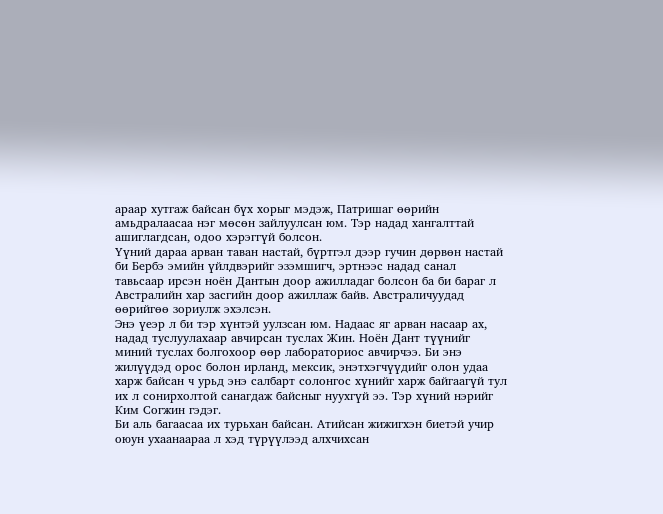араар хутгаж байсан бүх хорыг мэдэж, Патришаг өөрийн амьдралаасаа нэг мөсөн зайлуулсан юм. Тэр надад хангалттай ашиглагдсан, одоо хэрэггүй болсон.
Үүний дараа арван таван настай, бүртгэл дээр гучин дөрвөн настай би Бербэ эмийн үйлдвэрийг эзэмшигч, эртнээс надад санал тавьсаар ирсэн ноён Дантын доор ажилладаг болсон ба би бараг л Австралийн хар засгийн доор ажиллаж байв. Австраличуудад өөрийгөө зориулж эхэлсэн.
Энэ үеэр л би тэр хүнтэй уулзсан юм. Надаас яг арван насаар ах, надад туслуулахаар авчирсан туслах Жин. Ноён Дант түүнийг миний туслах болгохоор өөр лабораториос авчирчээ. Би энэ жилүүдэд орос болон ирланд, мексик, энэтхэгчүүдийг олон удаа харж байсан ч урьд энэ салбарт солонгос хүнийг харж байгаагүй тул их л сонирхолтой санагдаж байсныг нуухгүй ээ. Тэр хүний нэрийг Ким Согжин гэдэг.
Би аль багаасаа их турьхан байсан. Атийсан жижигхэн биетэй учир оюун ухаанаараа л хэд түрүүлээд алхчихсан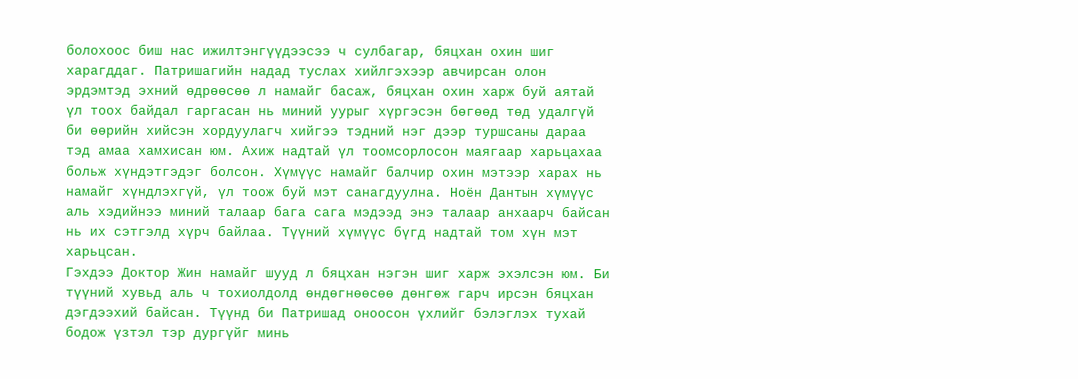болохоос биш нас ижилтэнгүүдээсээ ч сулбагар, бяцхан охин шиг харагддаг. Патришагийн надад туслах хийлгэхээр авчирсан олон эрдэмтэд эхний өдрөөсөө л намайг басаж, бяцхан охин харж буй аятай үл тоох байдал гаргасан нь миний уурыг хүргэсэн бөгөөд төд удалгүй би өөрийн хийсэн хордуулагч хийгээ тэдний нэг дээр туршсаны дараа тэд амаа хамхисан юм. Ахиж надтай үл тоомсорлосон маягаар харьцахаа больж хүндэтгэдэг болсон. Хүмүүс намайг балчир охин мэтээр харах нь намайг хүндлэхгүй, үл тоож буй мэт санагдуулна. Ноён Дантын хүмүүс аль хэдийнээ миний талаар бага сага мэдээд энэ талаар анхаарч байсан нь их сэтгэлд хүрч байлаа. Түүний хүмүүс бүгд надтай том хүн мэт харьцсан.
Гэхдээ Доктор Жин намайг шууд л бяцхан нэгэн шиг харж эхэлсэн юм. Би түүний хувьд аль ч тохиолдолд өндөгнөөсөө дөнгөж гарч ирсэн бяцхан дэгдээхий байсан. Түүнд би Патришад оноосон үхлийг бэлэглэх тухай бодож үзтэл тэр дургүйг минь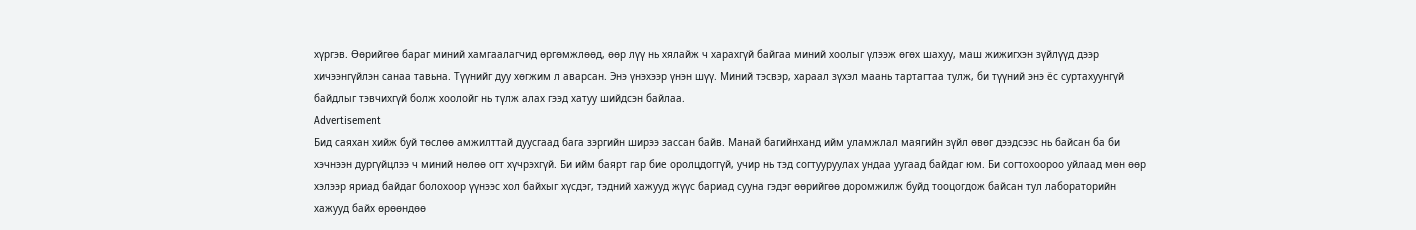хүргэв. Өөрийгөө бараг миний хамгаалагчид өргөмжлөөд, өөр лүү нь хялайж ч харахгүй байгаа миний хоолыг үлээж өгөх шахуу, маш жижигхэн зүйлүүд дээр хичээнгүйлэн санаа тавьна. Түүнийг дуу хөгжим л аварсан. Энэ үнэхээр үнэн шүү. Миний тэсвэр, хараал зүхэл маань тартагтаа тулж, би түүний энэ ёс суртахуунгүй байдлыг тэвчихгүй болж хоолойг нь түлж алах гээд хатуу шийдсэн байлаа.
Advertisement
Бид саяхан хийж буй төслөө амжилттай дуусгаад бага зэргийн ширээ зассан байв. Манай багийнханд ийм уламжлал маягийн зүйл өвөг дээдсээс нь байсан ба би хэчнээн дургүйцлээ ч миний нөлөө огт хүчрэхгүй. Би ийм баярт гар бие оролцдоггүй, учир нь тэд согтууруулах ундаа уугаад байдаг юм. Би согтохоороо уйлаад мөн өөр хэлээр яриад байдаг болохоор үүнээс хол байхыг хүсдэг, тэдний хажууд жүүс бариад сууна гэдэг өөрийгөө доромжилж буйд тооцогдож байсан тул лабораторийн хажууд байх өрөөндөө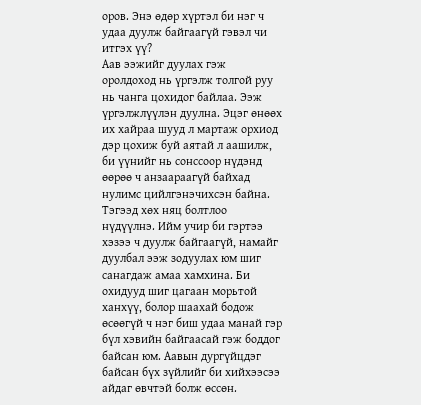оров. Энэ өдөр хүртэл би нэг ч удаа дуулж байгаагүй гэвэл чи итгэх үү?
Аав ээжийг дуулах гэж оролдоход нь үргэлж толгой руу нь чанга цохидог байлаа. Ээж үргэлжлүүлэн дуулна. Эцэг өнөөх их хайраа шууд л мартаж орхиод дэр цохиж буй аятай л аашилж, би үүнийг нь сонссоор нүдэнд өөрөө ч анзаараагүй байхад нулимс цийлгэнэчихсэн байна. Тэгээд хөх няц болтлоо нүдүүлнэ. Ийм учир би гэртээ хэзээ ч дуулж байгаагүй, намайг дуулбал ээж зодуулах юм шиг санагдаж амаа хамхина. Би охидууд шиг цагаан морьтой ханхүү, болор шаахай бодож өсөөгүй ч нэг биш удаа манай гэр бүл хэвийн байгаасай гэж боддог байсан юм. Аавын дургүйцдэг байсан бүх зүйлийг би хийхээсээ айдаг өвчтэй болж өссөн.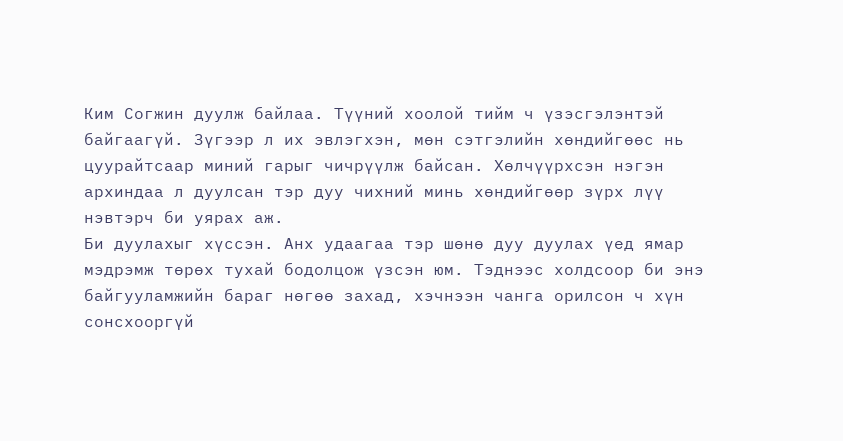Ким Согжин дуулж байлаа. Түүний хоолой тийм ч үзэсгэлэнтэй байгаагүй. Зүгээр л их эвлэгхэн, мөн сэтгэлийн хөндийгөөс нь цуурайтсаар миний гарыг чичрүүлж байсан. Хөлчүүрхсэн нэгэн архиндаа л дуулсан тэр дуу чихний минь хөндийгөөр зүрх лүү нэвтэрч би уярах аж.
Би дуулахыг хүссэн. Анх удаагаа тэр шөнө дуу дуулах үед ямар мэдрэмж төрөх тухай бодолцож үзсэн юм. Тэднээс холдсоор би энэ байгууламжийн бараг нөгөө захад, хэчнээн чанга орилсон ч хүн сонсхооргүй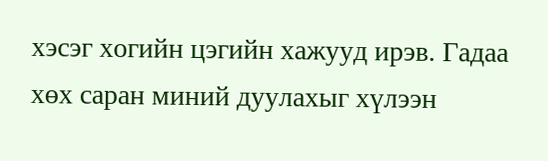хэсэг хогийн цэгийн хажууд ирэв. Гадаа хөх саран миний дуулахыг хүлээн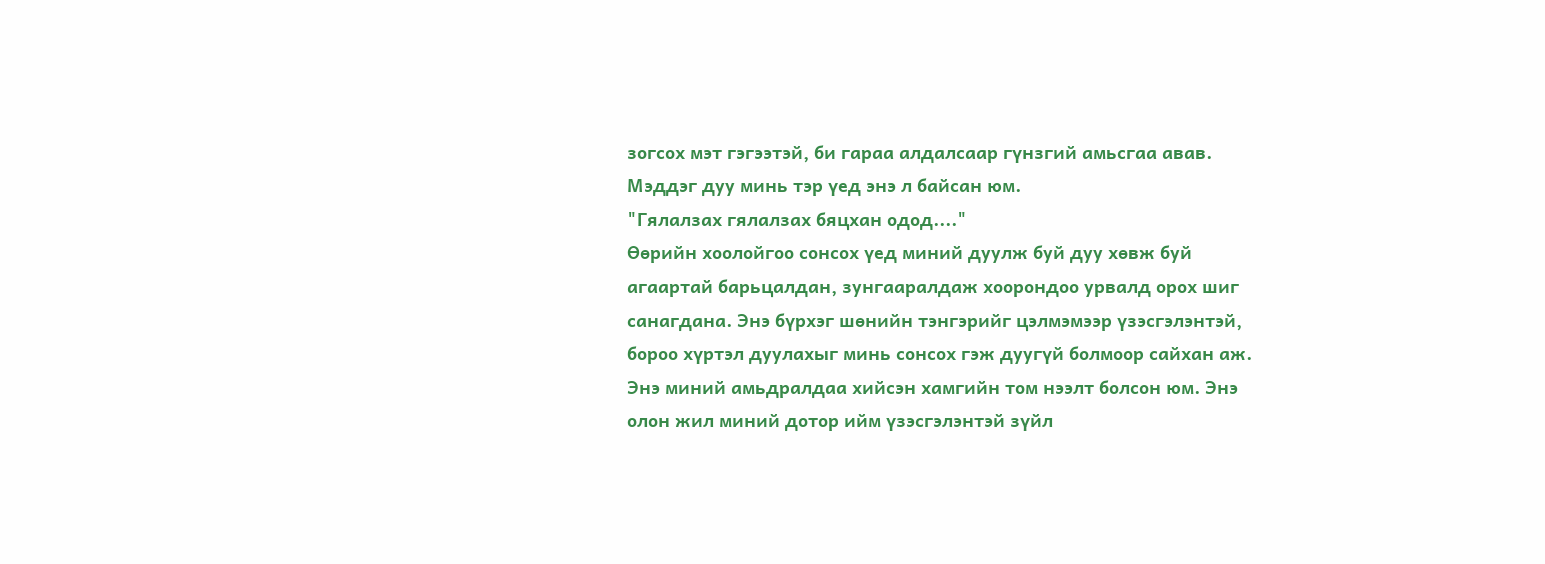зогсох мэт гэгээтэй, би гараа алдалсаар гүнзгий амьсгаа авав. Мэддэг дуу минь тэр үед энэ л байсан юм.
"Гялалзах гялалзах бяцхан одод...."
Өөрийн хоолойгоо сонсох үед миний дуулж буй дуу хөвж буй агаартай барьцалдан, зунгааралдаж хоорондоо урвалд орох шиг санагдана. Энэ бүрхэг шөнийн тэнгэрийг цэлмэмээр үзэсгэлэнтэй, бороо хүртэл дуулахыг минь сонсох гэж дуугүй болмоор сайхан аж. Энэ миний амьдралдаа хийсэн хамгийн том нээлт болсон юм. Энэ олон жил миний дотор ийм үзэсгэлэнтэй зүйл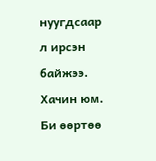нуугдсаар л ирсэн байжээ.
Хачин юм.
Би өөртөө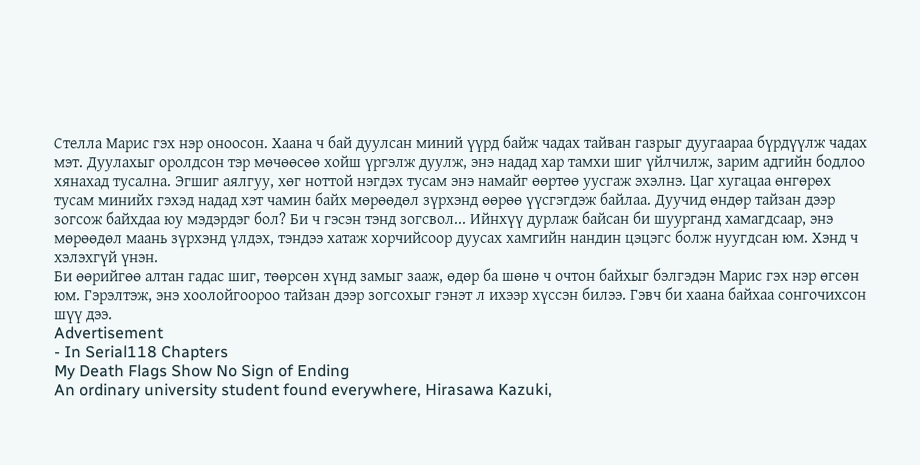Стелла Марис гэх нэр оноосон. Хаана ч бай дуулсан миний үүрд байж чадах тайван газрыг дуугаараа бүрдүүлж чадах мэт. Дуулахыг оролдсон тэр мөчөөсөө хойш үргэлж дуулж, энэ надад хар тамхи шиг үйлчилж, зарим адгийн бодлоо хянахад тусална. Эгшиг аялгуу, хөг ноттой нэгдэх тусам энэ намайг өөртөө уусгаж эхэлнэ. Цаг хугацаа өнгөрөх тусам минийх гэхэд надад хэт чамин байх мөрөөдөл зүрхэнд өөрөө үүсгэгдэж байлаа. Дуучид өндөр тайзан дээр зогсож байхдаа юу мэдэрдэг бол? Би ч гэсэн тэнд зогсвол... Ийнхүү дурлаж байсан би шуурганд хамагдсаар, энэ мөрөөдөл маань зүрхэнд үлдэх, тэндээ хатаж хорчийсоор дуусах хамгийн нандин цэцэгс болж нуугдсан юм. Хэнд ч хэлэхгүй үнэн.
Би өөрийгөө алтан гадас шиг, төөрсөн хүнд замыг зааж, өдөр ба шөнө ч очтон байхыг бэлгэдэн Марис гэх нэр өгсөн юм. Гэрэлтэж, энэ хоолойгоороо тайзан дээр зогсохыг гэнэт л ихээр хүссэн билээ. Гэвч би хаана байхаа сонгочихсон шүү дээ.
Advertisement
- In Serial118 Chapters
My Death Flags Show No Sign of Ending
An ordinary university student found everywhere, Hirasawa Kazuki,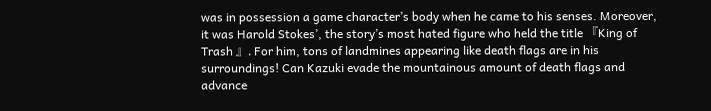was in possession a game character’s body when he came to his senses. Moreover, it was Harold Stokes’, the story’s most hated figure who held the title 『King of Trash 』. For him, tons of landmines appearing like death flags are in his surroundings! Can Kazuki evade the mountainous amount of death flags and advance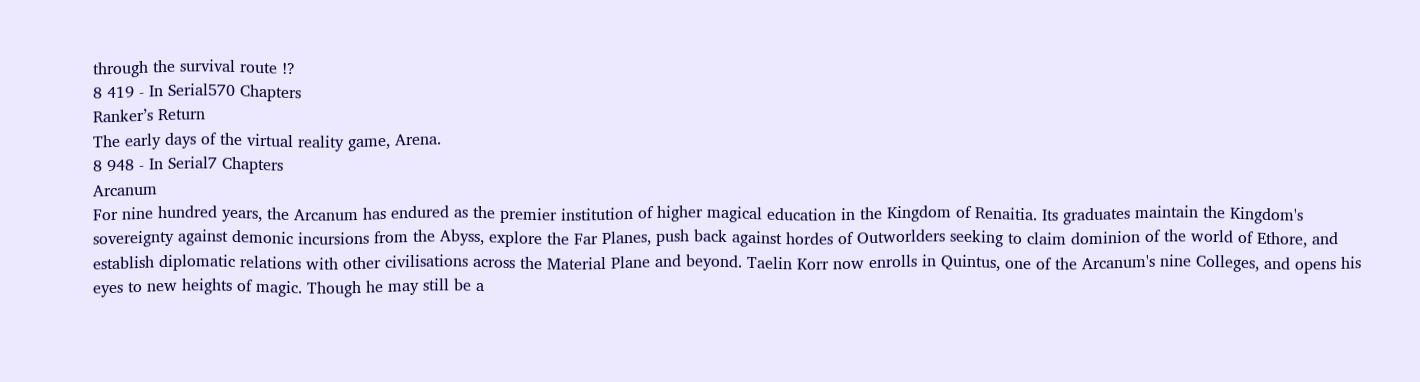through the survival route !?
8 419 - In Serial570 Chapters
Ranker’s Return
The early days of the virtual reality game, Arena.
8 948 - In Serial7 Chapters
Arcanum
For nine hundred years, the Arcanum has endured as the premier institution of higher magical education in the Kingdom of Renaitia. Its graduates maintain the Kingdom's sovereignty against demonic incursions from the Abyss, explore the Far Planes, push back against hordes of Outworlders seeking to claim dominion of the world of Ethore, and establish diplomatic relations with other civilisations across the Material Plane and beyond. Taelin Korr now enrolls in Quintus, one of the Arcanum's nine Colleges, and opens his eyes to new heights of magic. Though he may still be a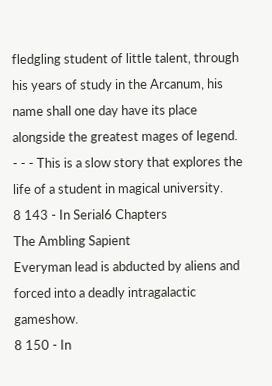fledgling student of little talent, through his years of study in the Arcanum, his name shall one day have its place alongside the greatest mages of legend. - - - This is a slow story that explores the life of a student in magical university.
8 143 - In Serial6 Chapters
The Ambling Sapient
Everyman lead is abducted by aliens and forced into a deadly intragalactic gameshow.
8 150 - In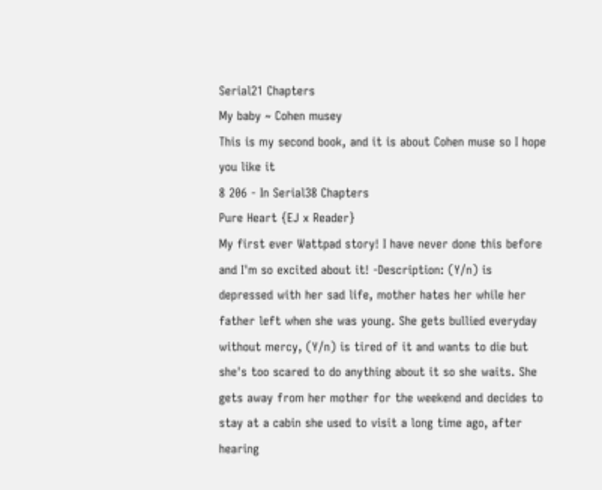Serial21 Chapters
My baby ~ Cohen musey
This is my second book, and it is about Cohen muse so I hope you like it
8 206 - In Serial38 Chapters
Pure Heart {EJ x Reader}
My first ever Wattpad story! I have never done this before and I'm so excited about it! -Description: (Y/n) is depressed with her sad life, mother hates her while her father left when she was young. She gets bullied everyday without mercy, (Y/n) is tired of it and wants to die but she's too scared to do anything about it so she waits. She gets away from her mother for the weekend and decides to stay at a cabin she used to visit a long time ago, after hearing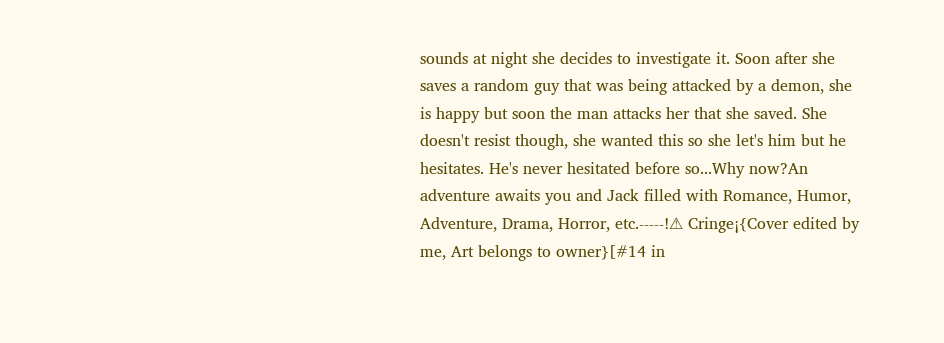sounds at night she decides to investigate it. Soon after she saves a random guy that was being attacked by a demon, she is happy but soon the man attacks her that she saved. She doesn't resist though, she wanted this so she let's him but he hesitates. He's never hesitated before so...Why now?An adventure awaits you and Jack filled with Romance, Humor, Adventure, Drama, Horror, etc.-----!⚠ Cringe¡{Cover edited by me, Art belongs to owner}[#14 in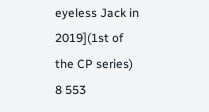eyeless Jack in 2019](1st of the CP series)
8 553